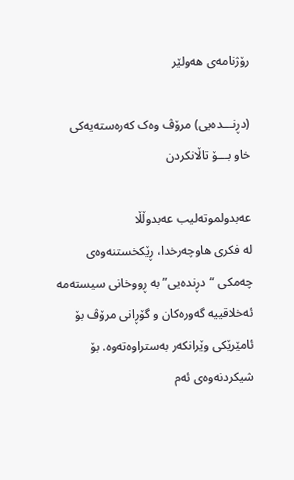رۆژنامەی ھەولێر

(دڕنـــدەیی) مرۆڤ وەک کەرەستەیەکی خاو بـــۆ تاڵانکردن

عەبدولموتەلیب عەبدوڵڵا
لە فکری هاوچەرخدا، ڕێكخستنەوەی چەمكی “دڕندەیی” بە ڕووخانی سیستەمە ئەخلاقییە گەورەکان و گۆڕانی مرۆڤ بۆ ئامێرێکی وێرانکەر بەستراوەتەوە. بۆ شیکردنەوەی ئەم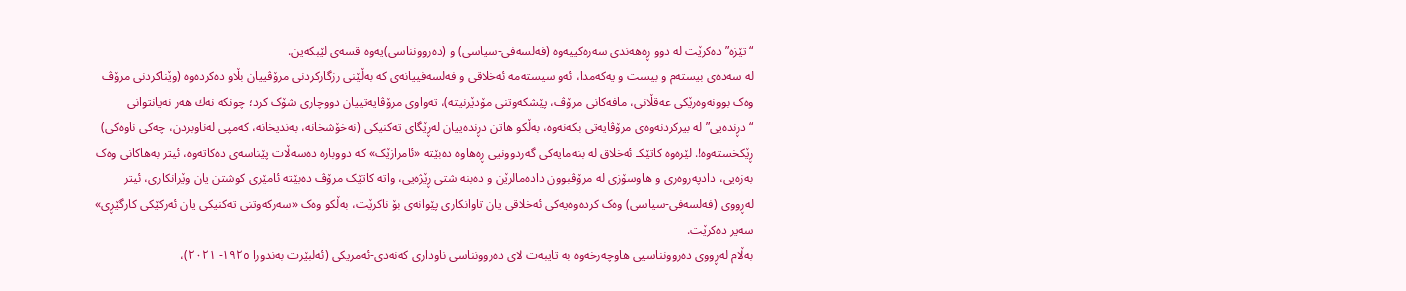“تێزە” دەکرێت لە دوو ڕەهەندی سەرەکییەوە (فەلسەفی-سیاسی) و (دەروونناسی)یەوە قسەی لێبكەین.
لە سەدەی بیستەم و بیست و یەکەمدا، ئەو سیستەمە ئەخلاقی و فەلسەفییانەی کە بەڵێنی رزگارکردنی مرۆڤییان بڵاو دەكردەوە (وێناکردنی مرۆڤ وەک بوونەوەرێکی عەقڵانی، مافەکانی مرۆڤ، پێشکەوتنی مۆدێرنیتە)، تەواوی مرۆڤایەتییان دووچاری شۆک كرد؛ چونكە نەك هەر نەیانتوانی “دڕندەیی” لە بیركردنەوەی مرۆڤایەتی بكەنەوە، بەڵكو هاتن دڕندەییان لەڕێگای تەکنیکی (نەخۆشخانە، بەندیخانە، کەمپی لەناوبردن، چەکی ناوەکی) ڕێکخستەوە!. لێرەوە كاتێكـ ئەخلاق لە بنەمایەکی گەردوونیی ڕەهاوە دەبێتە «ئامرازێک» کە دووبارە دەسەڵات پێناسەی دەکاتەوە، ئیتر بەهاکانی وەک بەزەیی، دادپەروەری و هاوسۆزی لە مرۆڤبوون دادەمالرێن و دەبنە شتی ڕێژەیی، واتە کاتێک مرۆڤ دەبێتە ئامێری کوشتن یان وێرانکاری، ئیتر لەڕووی (فەلسەفی-سیاسی) وەک کردەوەیەکی ئەخلاقی یان تاوانکاری پێوانەی بۆ ناكرێت، بەڵکو وەک «سەرکەوتنی تەکنیکی یان ئەرکێکی کارگێڕی» سەیر دەکرێت.
بەڵام لەڕووی دەروونناسیی هاوچەرخەوە بە تایبەت لای دەروونناسی ناوداری کەنەدی-ئەمریکی (ئەلبێرت بەندورا ١٩٢٥- ٢٠٢١)،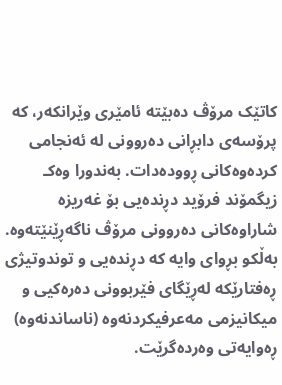کاتێک مرۆڤ دەبێتە ئامێری وێرانکەر، كە پرۆسەی دابڕانی دەروونی لە ئەنجامی کردەوەکانی ڕوودەدات. بەندورا وەكـ زیگمۆند فرۆید دڕندەیی بۆ غەریزە شاراوەكانی دەروونی مرۆڤ ناگەڕێنێتەوە. بەڵكو بڕوای وایە کە دڕندەیی و توندوتیژی ڕەفتارێکە لەڕێگای فێربوونی دەرەکیی و میکانیزمی مەعرفیكردنەوە (ناساندنەوە) ڕەوایەتی وەردەگرێت.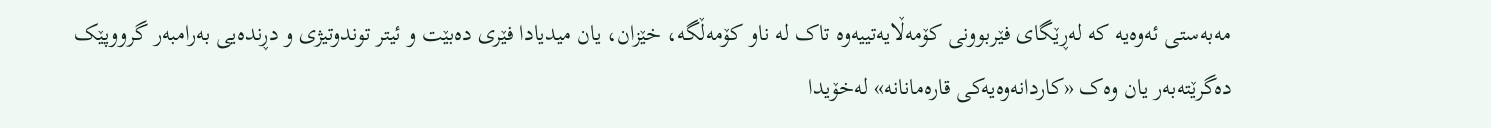مەبەستی ئەوەیە كە لەڕێگای فێربوونی کۆمەڵایەتییەوە تاک لە ناو کۆمەڵگە، خێزان، یان میدیادا فێری دەبێت و ئیتر توندوتیژی و دڕندەیی بەرامبەر گرووپێک دەگرێتەبەر یان وەک «کاردانەوەیەکی قارەمانانە» لەخۆیدا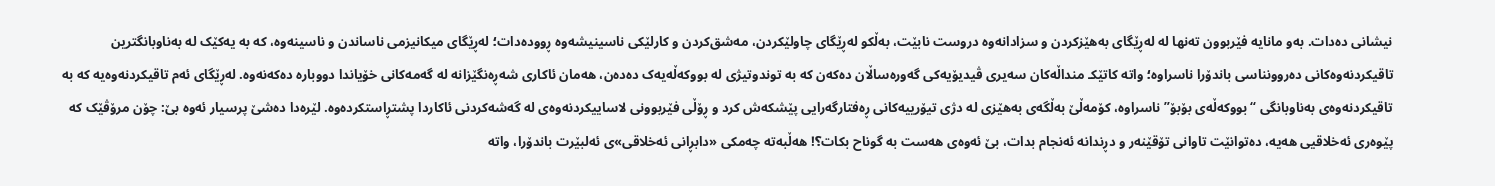نیشانی دەدات. بەو مانایە فێربوون تەنها لە لەڕێگای بەهێزکردن و سزادانەوە دروست نابێت، بەڵکو لەڕێگای چاولێکردن، مەشق‌كردن و کارلێکی ناسینیشەوە ڕوودەدات؛ لەڕێگای میکانیزمی ناساندن و ناسینەوە، كە بە یەکێک لە بەناوبانگترین تاقیکردنەوەکانی دەروونناسی باندۆرا ناسراوە؛ واتە كاتێكـ منداڵەكان سەیری ڤیدیۆیەکی گەورەساڵان دەكەن کە بە توندوتیژی لە بووکەڵەیەک دەدەن، هەمان ئاکاری شەڕەنگێزانە لە گەمەكانی خۆیاندا دووبارە دەكەنەوە. لەڕێگای ئەم تاقیکردنەوەیە كە بە تاقیکردنەوەی بەناوبانگی “بووکەڵەی بۆبۆ” ناسراوە، كۆمەڵێ بەڵگەی بەهێزی لە دژی تیۆرییەکانی ڕەفتارگەرایی پێشکەش کرد و ڕۆڵی فێربوونی‌ لاساییکردنەوەی لە گەشەکردنی ئاکاردا پشتڕاستکردەوە. لێرەدا دەشێ پرسیار ئەوە بێ: چۆن مرۆڤێک کە پێوەری ئەخلاقیی هەیە، دەتوانێت تاوانی تۆقێنەر و دڕندانە ئەنجام بدات، بێ ئەوەی هەست بە گوناح بکات؟! هەڵبەتە چەمكی «دابڕانی ئەخلاقی»ی ئەلبێرت باندۆرا، واتە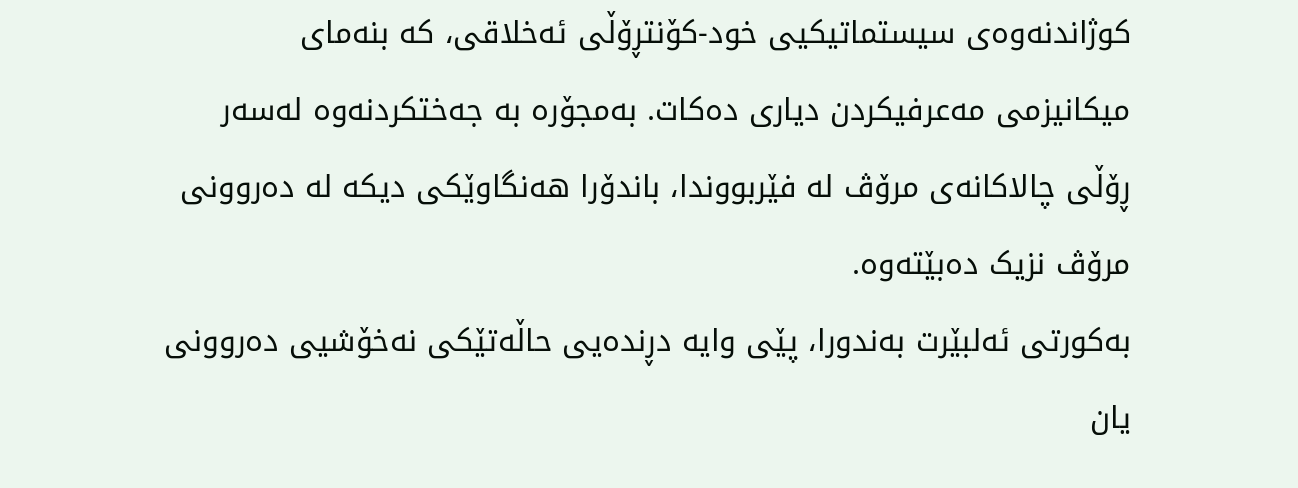کوژاندنەوەی سیستماتیکیی خود-کۆنتڕۆڵی ئەخلاقی، كە بنەمای میکانیزمی مەعرفیكردن دیاری دەکات. بەمجۆرە بە جەختکردنەوە لەسەر ڕۆڵی چالاکانەی مرۆڤ لە فێربووندا، باندۆرا هەنگاوێکی دیكە لە دەروونی مرۆڤ نزیک دەبێتەوە.
بەكورتی ئەلبێرت بەندورا، پێی وایە دڕندەیی حاڵەتێکی نەخۆشیی دەروونی یان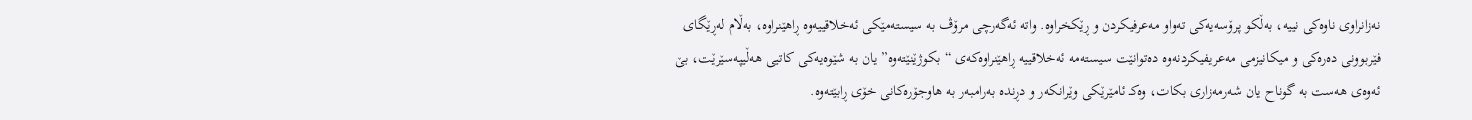نەزانراوی ناوەکی نییە، بەڵکو پرۆسەیەکی تەواو مەعرفیكردن و ڕێکخراوە. واتە ئەگەرچی مرۆڤ بە سیستەمێکی ئەخلاقییەوە ڕاهێنراوە، بەڵام لەڕێگای فێربوونی دەرەكی و میکانیزمی مەعریفیكردنەوە دەتوانێت سیستەمە ئەخلاقییە ڕاهێنراوەكەی “بکوژێنێتەوە” یان بە شێوەیەكی کاتیی هەڵیپەسێرێت، بێ ئەوەی هەست بە گوناح یان شەرمەزاری بکات، وەكـ ئامێرێکی وێرانکەر و دڕندە بەرامبەر بە هاوجۆرەکانی خۆی ڕابێتەوە.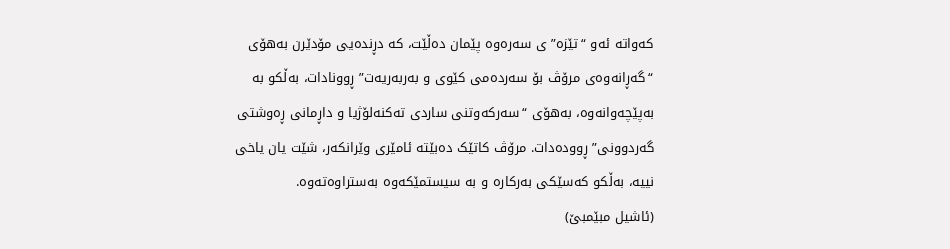كەواتە ئەو “تێزە”ی سەرەوە پێمان دەڵێت، کە دڕندەیی مۆدێرن بەهۆی “گەڕانەوەی مرۆڤ بۆ سەردەمی کێوی و بەربەریەت” ڕوونادات، بەڵکو بە بەپێچەوانەوە، بەهۆی “سەرکەوتنی ساردی تەکنەلۆژیا و داڕمانی ڕەوشتی گەردوونی” ڕوودەدات. مرۆڤ کاتێک دەبێتە ئامێری وێرانکەر، شێت یان یاخی نییە، بەڵکو کەسێکی بەركارە و بە سیستمێکەوە بەستراوەتەوە.
(ئاشیل مبێمبێ)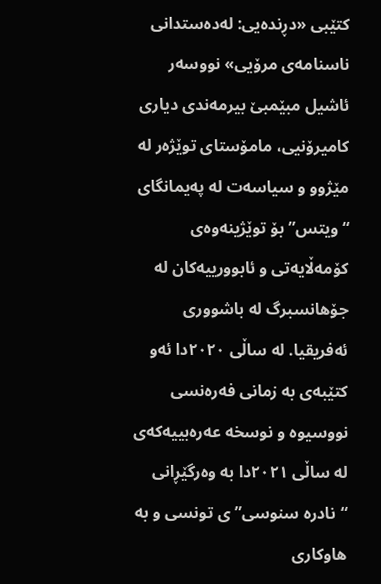كتێبی «دڕندەیی: لەدەستدانی ناسنامەی مرۆیی» نووسەر ئاشیل مبێمبێ بیرمەندی دیاری کامیرۆنیی، مامۆستای توێژەر لە مێژوو و سیاسەت لە پەیمانگای “ویتس” بۆ توێژینەوەی کۆمەڵایەتی و ئابوورییەکان لە جۆهانسبرگ لە باشووری ئەفریقیا. لە ساڵی ٢٠٢٠دا ئەو كتێبەی بە زمانی فەرەنسی نووسیوە و نوسخە عەرەبییەکەی لە ساڵی ٢٠٢١دا بە وەرگێڕانی “نادرە سنوسی”ی تونسی و بە هاوكاری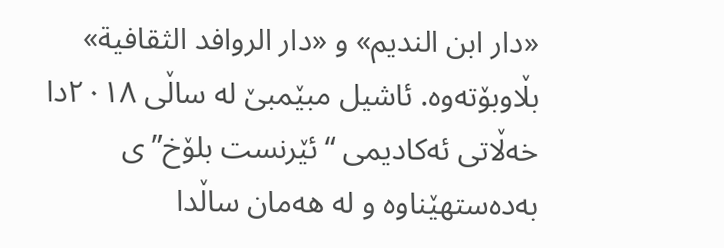«دار ابن الندیم» و «دار الروافد الثقافیة» بڵاوبۆتەوە. ئاشیل مبێمبێ لە ساڵی ٢٠١٨دا خەڵاتی ئەکادیمی “ئێرنست بلۆخ”ی بەدەستهێناوە و لە هەمان ساڵدا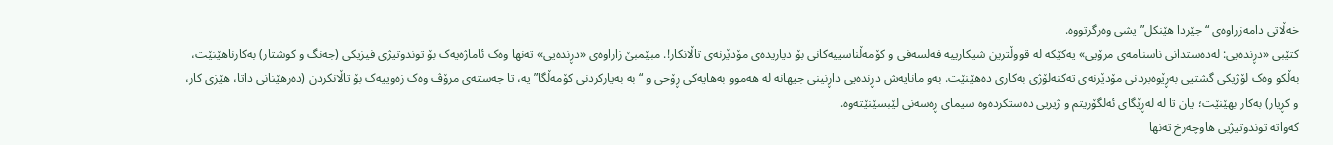خەڵاتی دامەزراوەی “جێردا هێنکل”یشی وەرگرتووە.
كتێبی «دڕندەیی: لەدەستدانی ناسنامەی مرۆیی» یەکێکە لە قووڵترین شیکارییە فەلسەفی و کۆمەڵناسییەکانی بۆ دیاریدەی مۆدێرنەی تاڵانکار!. مبێمبێ زاراوەی «دڕندەیی» تەنها وەک ئاماژەیەک بۆ توندوتیژی فیزیکی (جەنگ و کوشتار) بەکارناهێنێت، بەڵکو وەک لۆژیکی گشتیی بەڕێوەبردنی مۆدێرنەی تەكنەلۆژی بەكاری دەهێنێت. بەو مانایەش دڕندەیی داڕنینی جیهانە لە هەموو بەهایەکی ڕۆحی و “بە بەیاركردنی کۆمەڵگا”یە، تا جەستەی مرۆڤ وەک زەوییەک بۆ تاڵانکردن (دەرهێنانی داتا، هێزی کار، و کڕیار) بەكار بهێنێت؛ یان تا لە لەڕێگای ئەلگۆریتم و ژیریی دەستکردەوە سیمای ڕەسەنی لێبسێنێتەوە.
كەواتە توندوتیژیی هاوچەرخ تەنها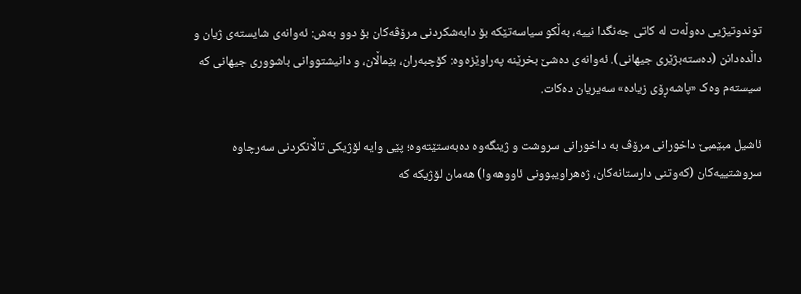توندوتیژیی دەوڵەت لە کاتی جەنگدا نییە، بەڵکو سیاسەتێکە بۆ دابەشکردنی مرۆڤەکان بۆ دوو بەش: ئەوانەی شایستەی ژیان و داڵدەدانن (دەستەبژێری جیهانی). ئەوانەی دەشێ بخرێنە پەراوێزەوە: کۆچبەران، بێماڵان، و دانیشتووانی باشووری جیهانی کە سیستەم وەک «پاشەڕۆی زیادە» سەیریان دەکات.

ئاشیل مبێمبێ داخورانی مرۆڤ بە داخورانی سروشت و ژینگەوە دەبەستێتەوە؛ پێی وایە لۆژیکی تاڵانکردنی سەرچاوە سروشتییەکان (کەوتنی دارستانەکان، ژەهراویبوونی ئاووهەوا) هەمان لۆژیکە کە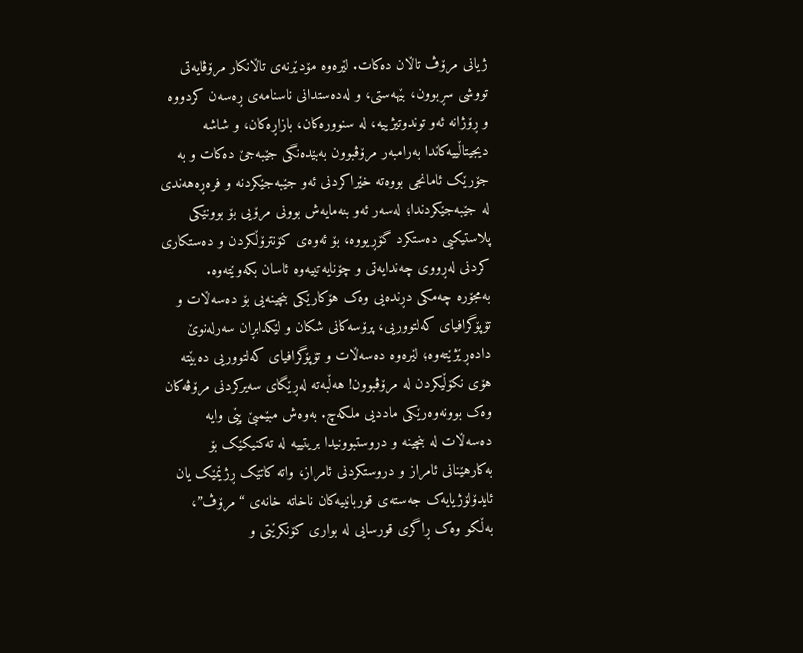ژیانی مرۆڤ تاڵان دەکات. لێرەوە مۆدێرنەی تاڵانکار مرۆڤایەتی تووشی سڕبوون، بێهەستی، و لەدەستدانی ناسنامەی ڕەسەن كردووە و ڕۆژانە ئەو توندوتیژییە، لە سنوورەکان، بازاڕەکان، و شاشە دیجیتاڵییەکاندا بەرامبەر مرۆڤبوون بەبێدەنگی جێبەجێ دەکات و بە جۆرێک ئامانجی بووەتە خێراکردنی ئەو جێبەجێكردنە و فرەڕەهەندی لە جێبەجێكردندا؛ لەسەر ئەو بنەمایەش بوونی مرۆیی بۆ بوونێکی پلاستیکیی دەستکرد گۆڕیووە، بۆ ئەوەی کۆنترۆڵکردن و دەستکاری کردنی لەڕووی چەندایەتی و چۆنایەتییەوە ئاسان بكەوێتەوە.
بەمجۆرە چەمکی دڕندەیی وەک هۆکارێکی بنچینەیی بۆ دەسەڵات و تۆپۆگرافیای کەلتووریی، پرۆسەکانی شکان و لێکدابڕان سەرلەنوێ دادەڕێژێتەوە؛ لێرەوە دەسەڵات و تۆپۆگرافیای کەلتووریی دەبێتە هۆی نکۆڵیكردن لە مرۆڤبوون! هەڵبەتە لەڕێگای سەیرکردنی مرۆڤەکان وەک بوونەوەرێکی ماددیی ملکەچ. بەوەش مبێمبێ پێی وایە دەسەڵات لە بنچینە و دروستبوونیدا بریتییە لە تەکنیکێک بۆ بەکارهێنانی ئامراز و دروستکردنی ئامراز، واتە کاتێک ڕژێمێک یان ئایدۆلۆژیایەک جەستەی قوربانییەکان ناخاتە خانەی “مرۆڤ”، بەڵکو وەک ڕاگری قورسایی لە بواری کۆنکرێتی و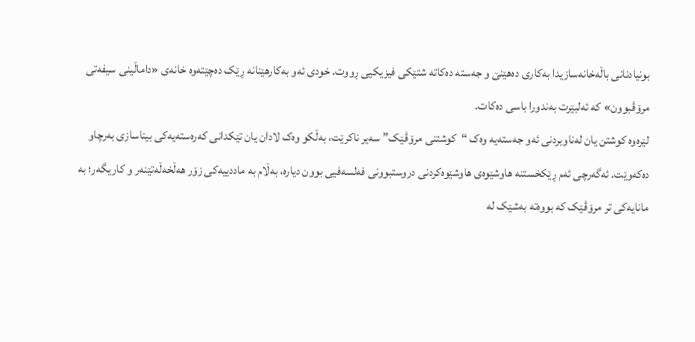بونیادنانی باڵەخانەسازیدا بەكاری دەهێنێ و جەستە دەکاتە شتێکی فیزیکیی ڕووت. خودی ئەو بەکارهێنانە ڕێک دەچێتەوە خانەی «داماڵینی سیفەتی مرۆڤبوون» کە ئەلبێرت بەندورا باسی دەكات.
لێرەوە کوشتن یان لەناوبردنی ئەو جەستەیە وەک “کوشتنی مرۆڤێک” سەیر ناکرێت، بەڵکو وەک لادان یان تێکدانی کەرەستەیەکی بیناسازی بەرچاو دەکەوێت. ئەگەرچی ئەم ڕێکخستنە هاوشێوەی هاوشێوەکردنی دروستبوونی فەلسەفیی بوون دیارە، بەڵام بە ماددییەکی زۆر هەڵخەڵەتێنەر و کاریگەر؛ بە مانایەکی تر مرۆڤێک کە بووەتە بەشێک لە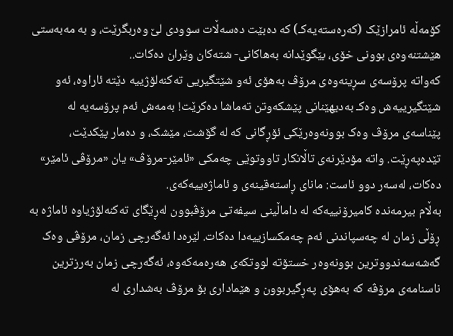کۆمەڵە ئامرازێک (كەرەستەیەكـ) کە دەبێت دەسەڵات سوودی لێ وەربگرێت، و بە مەبەستی هێشتنەوەی بوونی خۆی، بێگوێدانە بەهاكانی- شتەکان وێران دەکات..
كەواتە پرۆسەی سڕینەوەی مرۆڤ بەهۆی ئەو شێتگیریی تەكنەلۆژییە دێتە ئاراوە، ئەو شێتگیرییەش وەكـ بەدیهێنانی پێشكەوتن تەماشا دەكرێت! بەمەش ئەم پرۆسەیە لە پێناسەی مرۆڤ وەک بوونەوەرێکی ئۆڕگانی کە لە گۆشت، مێشک، و دەمار پێکدێت، تێدەپەڕێت. واتە مۆدێرنەی تاڵانکار تاووتوێی چەمکی «ئامێر-مرۆڤ» یان «مرۆڤی ئامێر» دەکات، لەسەر دوو ئاست: مانای ڕاستەقینەی و ئاماژەییەکەی.
بەڵام بیرمەندە کامیرۆنییەکە لە داماڵینی سیفەتی مرۆڤبوون لەڕێگای تەكنەلۆژیاوە ئاماژە بە ڕۆڵی زمان لە چەسپاندنی ئەم چەمکسازییەدا دەکات. لێرەدا ئەگەرچی زمان، مرۆڤی وەک گەشەسەندووترین بوونەوەر خستۆتە لووتکەی هەرەمەکەوە، ئەگەرچی زمان بەرزترین ناسنامەی مرۆڤە كە بەهۆی پەڕگیربوون و هێماداری بۆ مرۆڤ بەشداری لە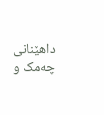داھێنانی چەمک و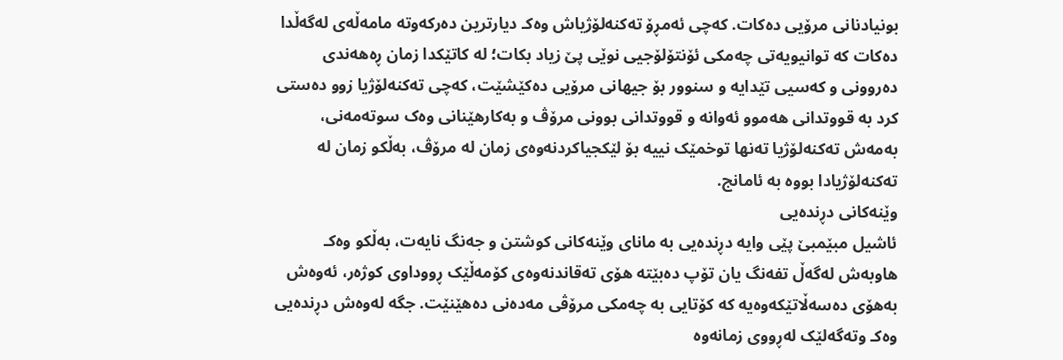بونیادنانی مرۆیی دەكات. كەچی ئەمڕۆ تەکنەلۆژیاش وەكـ دیارترین دەرکەوتە مامەڵەی لەگەڵدا دەكات كە توانیویەتی چەمکی ئۆنتۆلۆجیی نوێی پێ زیاد بكات؛ لە کاتێکدا زمان ڕەهەندی دەروونی و کەسیی تێدایە و سنوور بۆ جیهانی مرۆیی دەکێشێت، كەچی تەکنەلۆژیا زوو دەستی کرد بە قووتدانی هەموو ئەوانە و قووتدانی بوونی مرۆڤ و بەکارهێنانی وەک سوتەمەنی، بەمەش تەکنەلۆژیا تەنها توخمێک نییە بۆ لێكجیاكردنەوەی زمان لە مرۆڤ، بەڵکو زمان لە تەكنەلۆژیادا بووە بە ئامانج.
وێنەکانی دڕندەیی
ئاشیل مبێمبێ پێی وایە دڕندەیی بە مانای وێنەکانی کوشتن و جەنگ نایەت، بەڵکو وەكـ هاوبەش لەگەڵ تفەنگ یان تۆپ دەبێتە هۆی تەقاندنەوەی کۆمەڵێک ڕووداوی کوژەر، ئەوەش بەهۆی دەسەڵاتێکەوەیە کە کۆتایی بە چەمکی مرۆڤی مەدەنی دەهێنێت. جگە لەوەش دڕندەیی وەكـ وتەگەلێک لەڕووی زمانەوە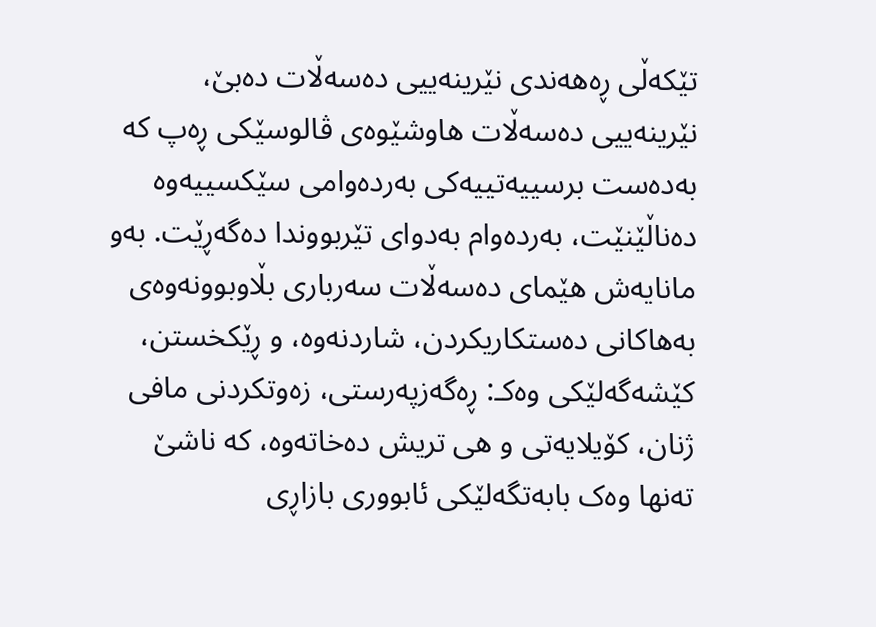تێکەڵی ڕەهەندی نێرینەییی دەسەڵات دەبێ، نێرینەییی دەسەڵات هاوشێوەی ڤالوسێكی ڕەپ کە بەدەست برسییەتییەکی بەردەوامی سێكسییەوە دەناڵێنێت، بەردەوام بەدوای تێربووندا دەگەڕێت. بەو مانایەش هێمای دەسەڵات سەرباری بڵاوبوونەوەی بەهاکانی دەستکاریکردن، شاردنەوە، و ڕێکخستن، کێشەگەلێکی وەكـ: ڕەگەزپەرستی، زەوتکردنی مافی ژنان، کۆیلایەتی و هی تریش دەخاتەوە، كە ناشێ تەنها وەک بابەتگەلێکی ئابووری بازاڕی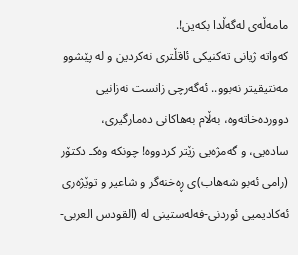مامەڵەی لەگەڵدا بكەین!.
كەواتە ژیانی تەکنیکی ئاقڵتری نەکردین و لە پێشوو مەنتیقیتر نەبوو.. ئەگەرچی زانست نەزانیی دووردەخاتەوە، بەڵام بەهاکانی دەمارگیری، سادەیی، و گەمژەیی زێتر كردووە! چونكە وەكـ دکتۆر (رامی ئەبو شەهاب)ی ڕەخنەگر و شاعیر و توێژەری ئەکادیمیی ئوردنی-فەلەستینی لە (القودس العربی-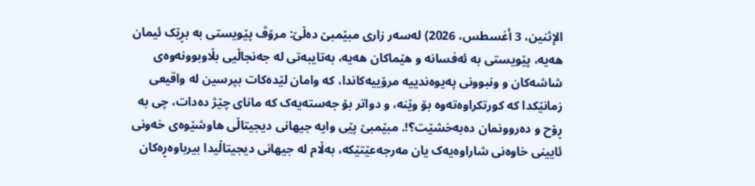الإثنين، 3 أغسطس، 2026) لەسەر زاری مبێمبێ دەڵێ: مرۆڤ پێویستی بە بڕێک ئیمان هەیە، پێویستی بە ئەفسانە و هێماکان هەیە، بەتایبەتی لە جەنجاڵیی بڵاوبوونەوەی شاشەکان و ونبوونی پەیوەندییە مرۆییەکاندا، کە وامان لێدەکات بپرسین لە واقیعی زمانێکدا کە کورتکراوەتەوە بۆ وێنە، و دواتر بۆ جەستەیەک کە مانای چێژ دەدات، چی بە ڕۆح و دەروونمان دەبەخشێت؟!. مبێمبێ پێی وایە جیهانی دیجیتاڵی هاوشێوەی خەونی ئایینی خاوەنی شاراوەیەک یان مەرجەعێتێکە، بەڵام لە جیهانی دیجیتاڵیدا بیرباوەڕەکان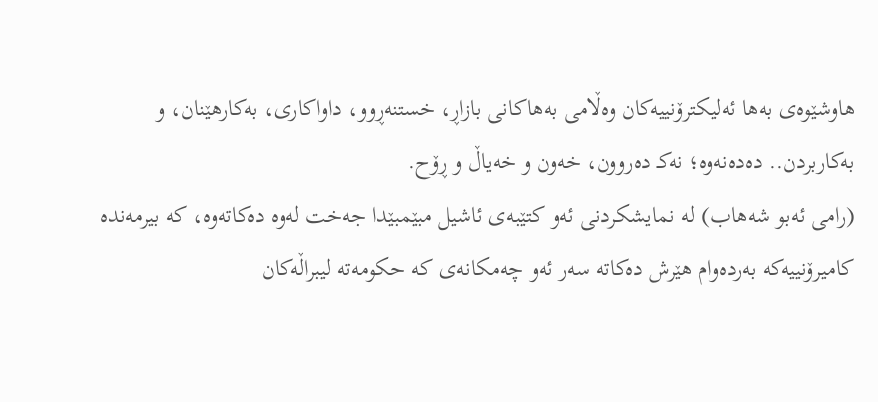هاوشێوەی بەها ئەلیکترۆنییەکان وەڵامی بەهاکانی بازاڕ، خستنەڕوو، داواکاری، بەکارهێنان، و بەکاربردن.. دەدەنەوە؛ نەكـ دەروون، خەون و خەیاڵ و ڕۆح.
(رامی ئەبو شەهاب) لە نمایشكردنی ئەو كتێبەی ئاشیل مبێمبێدا جەخت لەوە دەكاتەوە، كە بیرمەندە کامیرۆنییەکە بەردەوام هێرش دەکاتە سەر ئەو چەمکانەی کە حکومەتە لیبراڵەکان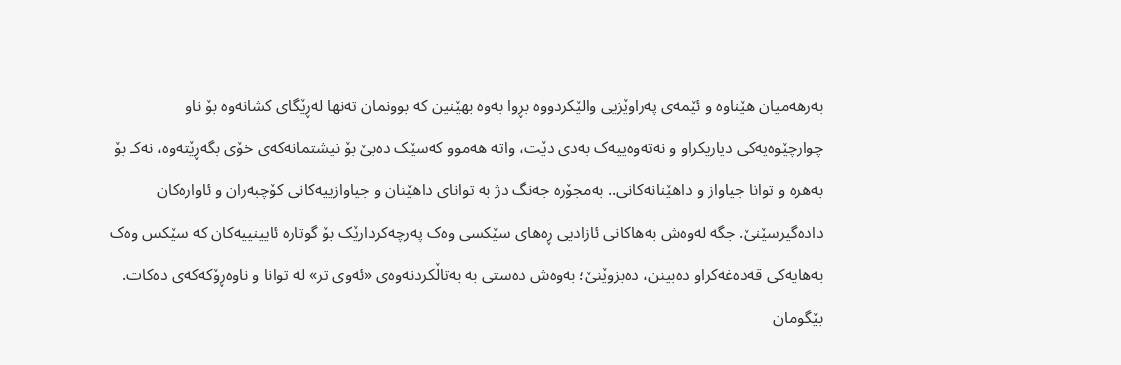بەرهەمیان هێناوە و ئێمەی پەراوێزیی والێكردووە بڕوا بەوە بهێنین کە بوونمان تەنها لەڕێگای کشانەوە بۆ ناو چوارچێوەیەكی دیاریكراو و نەتەوەییەک بەدی دێت، واتە هەموو کەسێک دەبێ بۆ نیشتمانەكەی خۆی بگەڕێتەوە، نەكـ بۆ بەهرە و توانا جیاواز و داهێنانەكانی.. بەمجۆرە جەنگ دژ بە توانای داهێنان و جیاوازییەكانی کۆچبەران و ئاوارەکان دادەگیرسێنێ. جگە لەوەش بەهاکانی ئازادیی ڕەهای سێكسی وەک پەرچەکردارێک بۆ گوتارە ئایینییەکان کە سێکس وەک بەهایەکی قەدەغەکراو دەبینن، دەبزوێنێ؛ بەوەش دەستی بە بەتاڵکردنەوەی «ئەوی تر» لە توانا و ناوەڕۆکەکەی دەكات.
بێگومان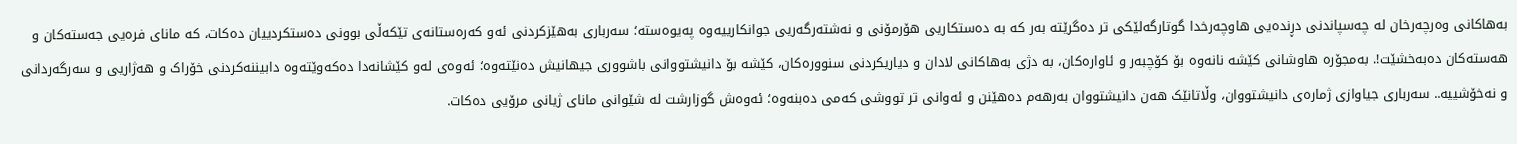بەهاکانی وەرچەرخان لە چەسپاندنی دڕندەیی هاوچەرخدا گوتارگەلێکی تر دەگرێتە بەر کە بە دەستکاریی هۆرمۆنی و نەشتەرگەریی جوانكارییەوە پەیوەستە؛ سەرباری بەهێزکردنی ئەو کەرەستانەی تێکەڵی بوونی دەستکردییان دەكات، کە مانای فرەیی جەستەکان و هەستەکان دەبەخشێت!. بەمجۆرە هاوشانی كێشە نانەوە بۆ كۆچبەر و ئاوارەكان، بە دژی بەهاکانی لادان و دیاریكردنی سنوورەکان، كێشە بۆ دانیشتووانی باشووری جیهانیش دەنێتەوە؛ ئەوەی لەو كێشانەدا دەكەوێتەوە دابیننەکردنی خۆراک و هەژاریی و سەرگەردانی و نەخۆشییە.. سەرباری جیاوازی ژمارەی دانیشتووان، وڵاتانێک هەن دانیشتووان بەرهەم دەهێنن و ئەوانی تر تووشی کەمی دەبنەوە؛ ئەوەش گوزارشت لە شێوانی مانای ژیانی مرۆیی دەكات.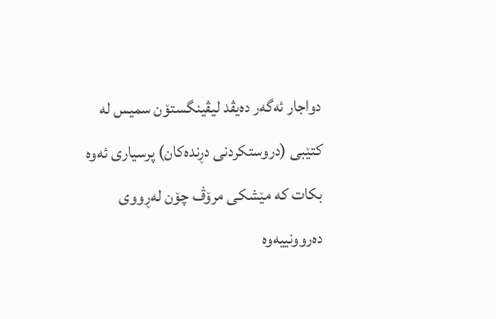دواجار ئەگەر دەیڤد لیڤینگستۆن سمیس لە كتێبی (دروستکردنی دڕندەکان) پرسیاری ئەوە بكات كە مێشکی مرۆڤ چۆن لەڕووی دەروونییەوە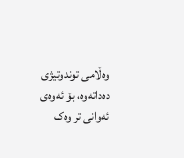وەڵامی توندوتیژی دەداتەوە، بۆ ئەوەی ئەوانی تر وەک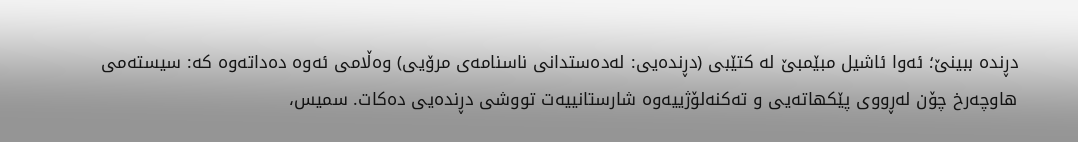دڕندە ببینێ؛ ئەوا ئاشیل مبێمبێ لە كتێبی (دڕندەیی: لەدەستدانی ناسنامەی مرۆیی) وەڵامی ئەوە دەداتەوە كە: سیستەمی هاوچەرخ چۆن لەڕووی پێکهاتەیی و تەکنەلۆژییەوە شارستانییەت تووشی دڕندەیی دەکات. سمیس،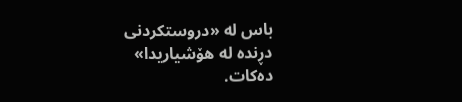باس لە «دروستکردنی دڕندە لە هۆشیاریدا» دەکات.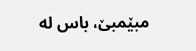مبێمبێ، باس لە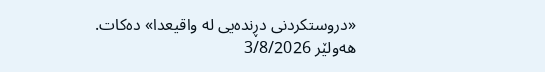«دروستکردنی دڕندەیی لە واقیعدا» دەكات.
هەولێر 3/8/2026